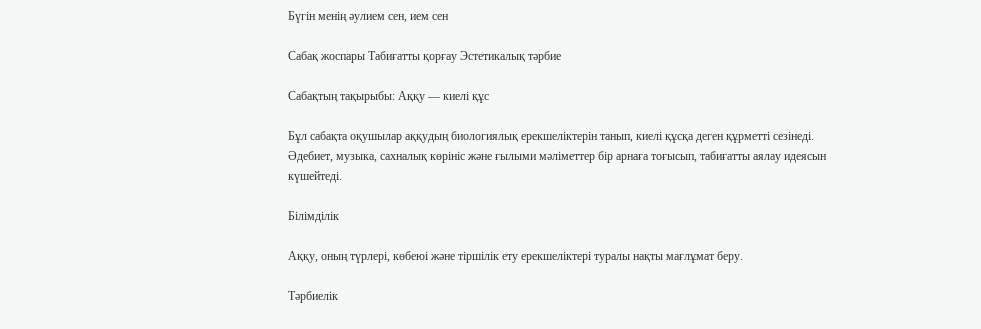Бүгін менің әулием сен, ием сен

Сабақ жоспары Табиғатты қорғау Эстетикалық тәрбие

Сабақтың тақырыбы: Аққу — киелі құс

Бұл сабақта оқушылар аққудың биологиялық ерекшеліктерін танып, киелі құсқа деген құрметті сезінеді. Әдебиет, музыка, сахналық көрініс және ғылыми мәліметтер бір арнаға тоғысып, табиғатты аялау идеясын күшейтеді.

Білімділік

Аққу, оның түрлері, көбеюі және тіршілік ету ерекшеліктері туралы нақты мағлұмат беру.

Тәрбиелік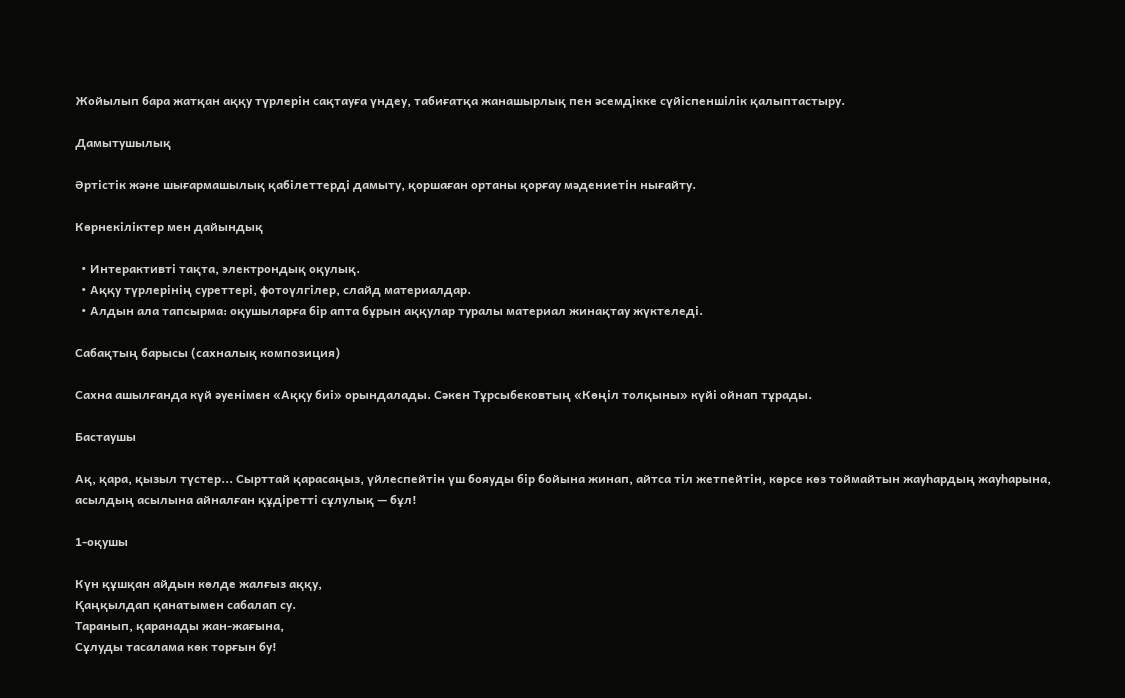Жойылып бара жатқан аққу түрлерін сақтауға үндеу, табиғатқа жанашырлық пен әсемдікке сүйіспеншілік қалыптастыру.

Дамытушылық

Әртістік және шығармашылық қабілеттерді дамыту, қоршаған ортаны қорғау мәдениетін нығайту.

Көрнекіліктер мен дайындық

  • Интерактивті тақта, электрондық оқулық.
  • Аққу түрлерінің суреттері, фотоүлгілер, слайд материалдар.
  • Алдын ала тапсырма: оқушыларға бір апта бұрын аққулар туралы материал жинақтау жүктеледі.

Сабақтың барысы (сахналық композиция)

Сахна ашылғанда күй әуенімен «Аққу биі» орындалады. Сәкен Тұрсыбековтың «Көңіл толқыны» күйі ойнап тұрады.

Бастаушы

Ақ, қара, қызыл түстер... Сырттай қарасаңыз, үйлеспейтін үш бояуды бір бойына жинап, айтса тіл жетпейтін, көрсе көз тоймайтын жауһардың жауһарына, асылдың асылына айналған құдіретті сұлулық — бұл!

1-оқушы

Күн құшқан айдын көлде жалғыз аққу,
Қаңқылдап қанатымен сабалап су.
Таранып, қаранады жан-жағына,
Сұлуды тасалама көк торғын бу!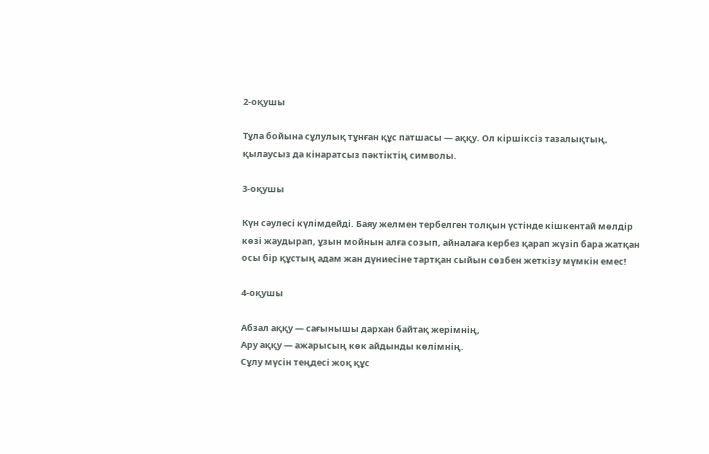2-оқушы

Тұла бойына сұлулық тұнған құс патшасы — аққу. Ол кіршіксіз тазалықтың, қылаусыз да кінаратсыз пәктіктің символы.

3-оқушы

Күн сәулесі күлімдейді. Баяу желмен тербелген толқын үстінде кішкентай мөлдір көзі жаудырап, ұзын мойнын алға созып, айналаға кербез қарап жүзіп бара жатқан осы бір құстың адам жан дүниесіне тартқан сыйын сөзбен жеткізу мүмкін емес!

4-оқушы

Абзал аққу — сағынышы дархан байтақ жерімнің,
Ару аққу — ажарысың көк айдынды көлімнің.
Сұлу мүсін теңдесі жоқ құс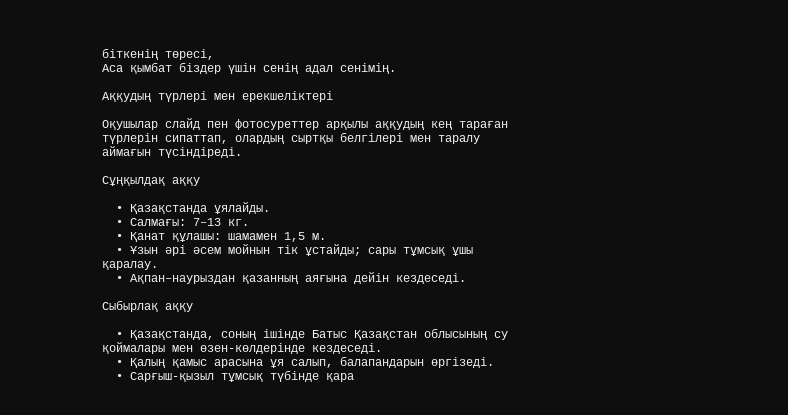біткенің төресі,
Аса қымбат біздер үшін сенің адал сенімің.

Аққудың түрлері мен ерекшеліктері

Оқушылар слайд пен фотосуреттер арқылы аққудың кең тараған түрлерін сипаттап, олардың сыртқы белгілері мен таралу аймағын түсіндіреді.

Сұңқылдақ аққу

  • Қазақстанда ұялайды.
  • Салмағы: 7–13 кг.
  • Қанат құлашы: шамамен 1,5 м.
  • Ұзын әрі әсем мойнын тік ұстайды; сары тұмсық ұшы қаралау.
  • Ақпан–наурыздан қазанның аяғына дейін кездеседі.

Сыбырлақ аққу

  • Қазақстанда, соның ішінде Батыс Қазақстан облысының су қоймалары мен өзен-көлдерінде кездеседі.
  • Қалың қамыс арасына ұя салып, балапандарын өргізеді.
  • Сарғыш-қызыл тұмсық түбінде қара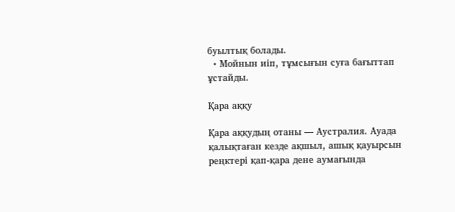буылтық болады.
  • Мойнын иіп, тұмсығын суға бағыттап ұстайды.

Қара аққу

Қара аққудың отаны — Аустралия. Ауада қалықтаған кезде ақшыл, ашық қауырсын реңктері қап-қара дене аумағында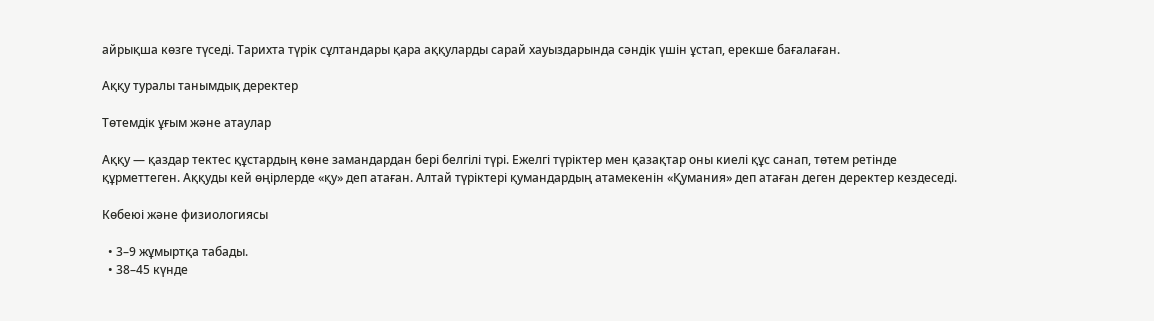айрықша көзге түседі. Тарихта түрік сұлтандары қара аққуларды сарай хауыздарында сәндік үшін ұстап, ерекше бағалаған.

Аққу туралы танымдық деректер

Төтемдік ұғым және атаулар

Аққу — қаздар тектес құстардың көне замандардан бері белгілі түрі. Ежелгі түріктер мен қазақтар оны киелі құс санап, төтем ретінде құрметтеген. Аққуды кей өңірлерде «қу» деп атаған. Алтай түріктері қумандардың атамекенін «Қумания» деп атаған деген деректер кездеседі.

Көбеюі және физиологиясы

  • 3–9 жұмыртқа табады.
  • 38–45 күнде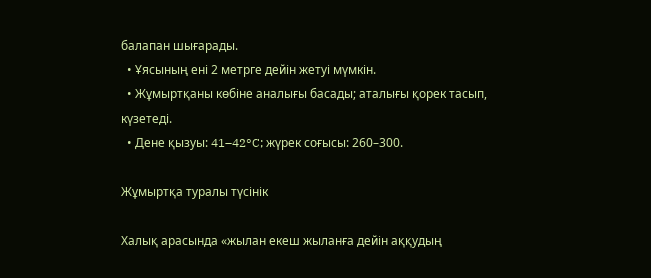балапан шығарады.
  • Ұясының ені 2 метрге дейін жетуі мүмкін.
  • Жұмыртқаны көбіне аналығы басады; аталығы қорек тасып, күзетеді.
  • Дене қызуы: 41–42°C; жүрек соғысы: 260–300.

Жұмыртқа туралы түсінік

Халық арасында «жылан екеш жыланға дейін аққудың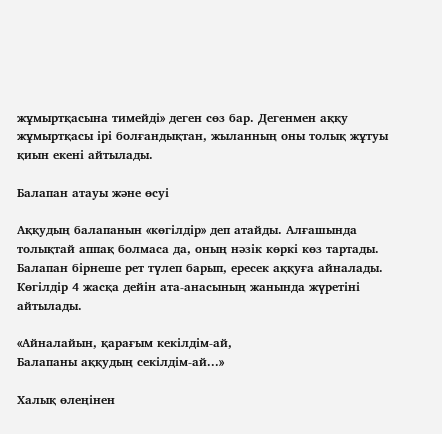жұмыртқасына тимейді» деген сөз бар. Дегенмен аққу жұмыртқасы ірі болғандықтан, жыланның оны толық жұтуы қиын екені айтылады.

Балапан атауы және өсуі

Аққудың балапанын «көгілдір» деп атайды. Алғашында толықтай аппақ болмаса да, оның нәзік көркі көз тартады. Балапан бірнеше рет түлеп барып, ересек аққуға айналады. Көгілдір 4 жасқа дейін ата-анасының жанында жүретіні айтылады.

«Айналайын, қарағым кекілдім-ай,
Балапаны аққудың секілдім-ай...»

Халық өлеңінен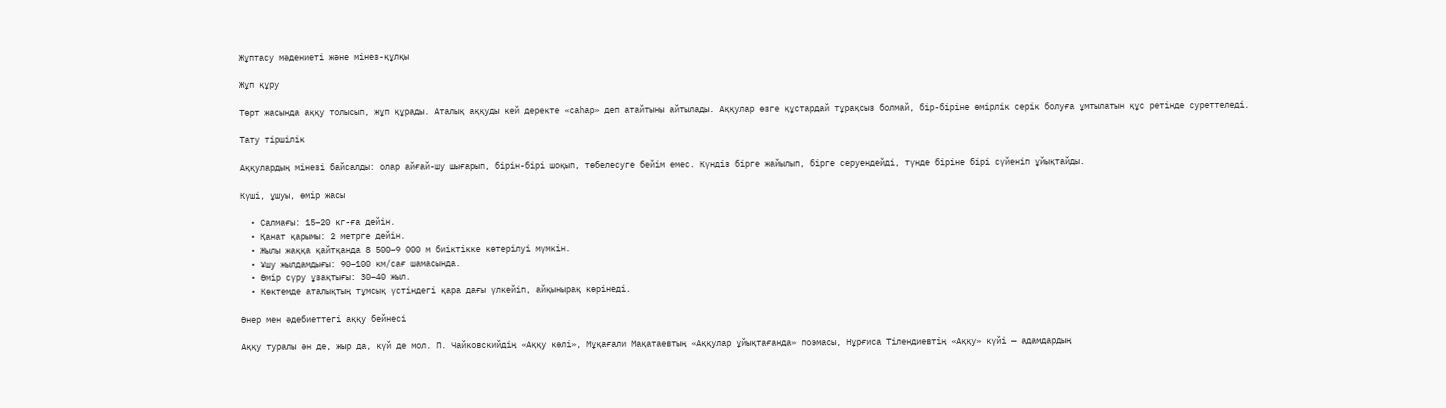Жұптасу мәдениеті және мінез-құлқы

Жұп құру

Төрт жасында аққу толысып, жұп құрады. Аталық аққуды кей деректе «саһар» деп атайтыны айтылады. Аққулар өзге құстардай тұрақсыз болмай, бір-біріне өмірлік серік болуға ұмтылатын құс ретінде суреттеледі.

Тату тіршілік

Аққулардың мінезі байсалды: олар айғай-шу шығарып, бірін-бірі шоқып, төбелесуге бейім емес. Күндіз бірге жайылып, бірге серуендейді, түнде біріне бірі сүйеніп ұйықтайды.

Күші, ұшуы, өмір жасы

  • Салмағы: 15–20 кг-ға дейін.
  • Қанат қарымы: 2 метрге дейін.
  • Жылы жаққа қайтқанда 8 500–9 000 м биіктікке көтерілуі мүмкін.
  • Ұшу жылдамдығы: 90–100 км/сағ шамасында.
  • Өмір сүру ұзақтығы: 30–40 жыл.
  • Көктемде аталықтың тұмсық үстіндегі қара дағы үлкейіп, айқынырақ көрінеді.

Өнер мен әдебиеттегі аққу бейнесі

Аққу туралы ән де, жыр да, күй де мол. П. Чайковскийдің «Аққу көлі», Мұқағали Мақатаевтың «Аққулар ұйықтағанда» поэмасы, Нұрғиса Тілендиевтің «Аққу» күйі — адамдардың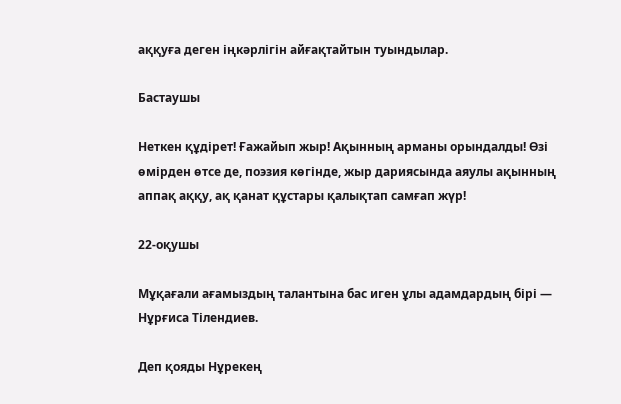аққуға деген іңкәрлігін айғақтайтын туындылар.

Бастаушы

Неткен құдірет! Ғажайып жыр! Ақынның арманы орындалды! Өзі өмірден өтсе де, поэзия көгінде, жыр дариясында аяулы ақынның аппақ аққу, ақ қанат құстары қалықтап самғап жүр!

22-оқушы

Мұқағали ағамыздың талантына бас иген ұлы адамдардың бірі — Нұрғиса Тілендиев.

Деп қояды Нұрекең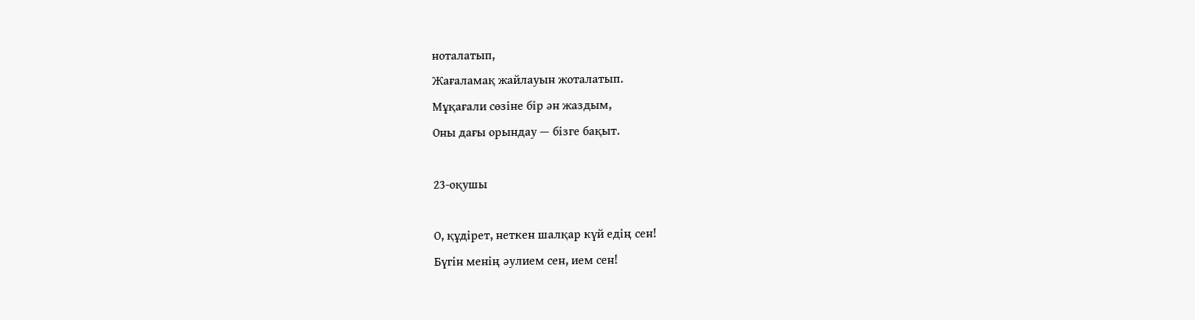ноталатып,
Жағаламақ жайлауын жоталатып.
Мұқағали сөзіне бір ән жаздым,
Оны дағы орындау — бізге бақыт.

23-оқушы

О, құдірет, неткен шалқар күй едің сен!
Бүгін менің әулием сен, ием сен!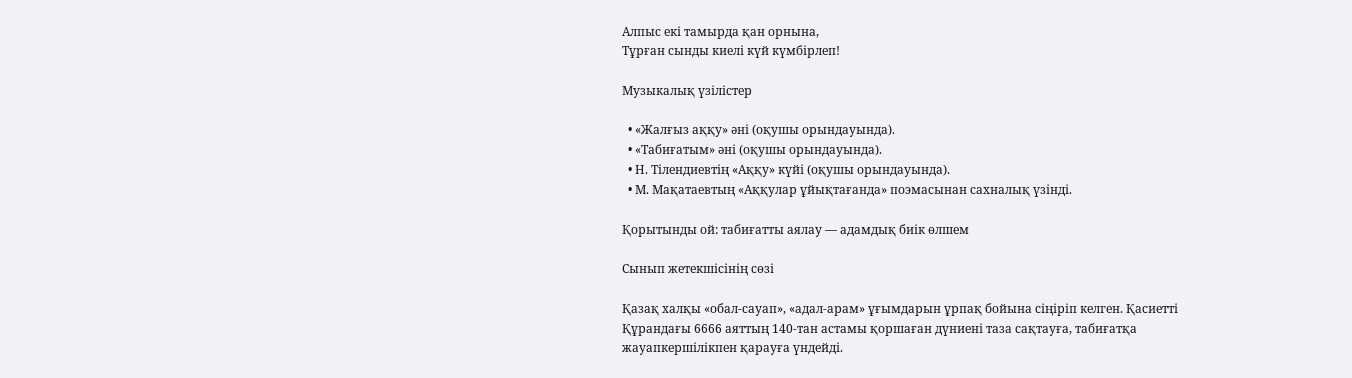Алпыс екі тамырда қан орнына,
Тұрған сынды киелі күй күмбірлеп!

Музыкалық үзілістер

  • «Жалғыз аққу» әні (оқушы орындауында).
  • «Табиғатым» әні (оқушы орындауында).
  • Н. Тілендиевтің «Аққу» күйі (оқушы орындауында).
  • М. Мақатаевтың «Аққулар ұйықтағанда» поэмасынан сахналық үзінді.

Қорытынды ой: табиғатты аялау — адамдық биік өлшем

Сынып жетекшісінің сөзі

Қазақ халқы «обал-сауап», «адал-арам» ұғымдарын ұрпақ бойына сіңіріп келген. Қасиетті Құрандағы 6666 аяттың 140-тан астамы қоршаған дүниені таза сақтауға, табиғатқа жауапкершілікпен қарауға үндейді.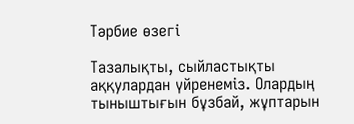Тәрбие өзегі

Тазалықты, сыйластықты аққулардан үйренеміз. Олардың тыныштығын бұзбай, жұптарын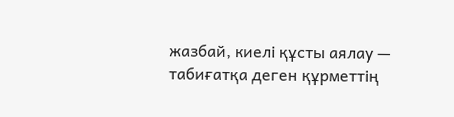жазбай, киелі құсты аялау — табиғатқа деген құрметтің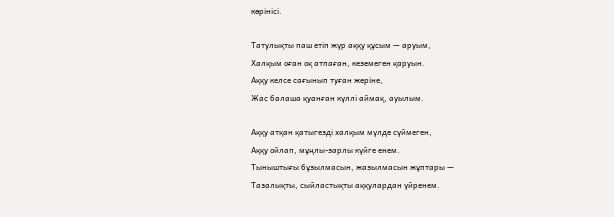көрінісі.

Татулықты паш етіп жүр аққу құсым — аруым,
Халқым оған оқ атпаған, кеземеген қаруын.
Аққу келсе сағынып туған жеріне,
Жас балаша қуанған күллі аймақ, ауылым.

Аққу атқан қатыгезді халқым мүлде сүймеген,
Аққу ойлап, мұңлы-зарлы күйге енем.
Тыныштығы бұзылмасын, жазылмасын жұптары —
Тазалықты, сыйластықты аққулардан үйренем.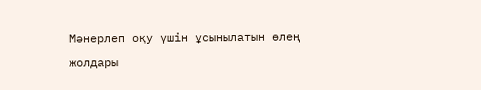Мәнерлеп оқу үшін ұсынылатын өлең жолдары